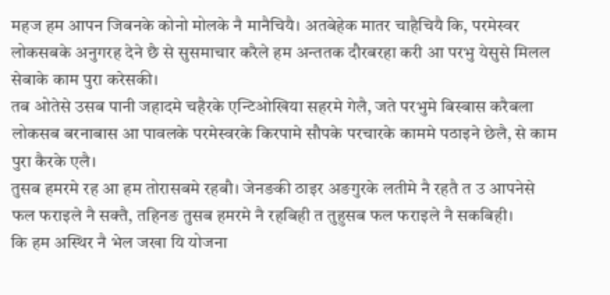महज हम आपन जिबनके कोनो मोलके नै मानैचियै। अतबेहेक मातर चाहैचियै कि, परमेस्वर लोकसबके अनुगरह देने छै से सुसमाचार करैले हम अन्ततक दौरबरहा करी आ परभु येसुसे मिलल सेबाके काम पुरा करेसकी।
तब ओतेसे उसब पानी जहादमे चहैरके एन्टिओखिया सहरमे गेलै, जते परभुमे बिस्बास करैबला लोकसब बरनाबास आ पावलके परमेस्वरके किरपामे सौपके परचारके काममे पठाइने छेलै, से काम पुरा कैरके एलै।
तुसब हमरमे रह आ हम तोरासबमे रहबौ। जेनङकी ठाइर अङगुरके लतीमे नै रहतै त उ आपनेसे फल फराइले नै सक्तै, तहिनङ तुसब हमरमे नै रहबिही त तुहुसब फल फराइले नै सकबिही।
कि हम अस्थिर नै भेल जखा यि योजना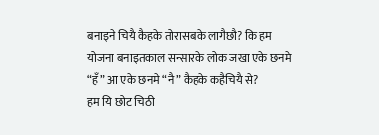बनाइने चियै कैहके तोरासबके लागैछौ? कि हम योजना बनाइतकाल सन्सारके लोक जखा एके छनमे “हँ” आ एके छनमे “नै” कैहके कहैचियै से?
हम यि छोट चिठी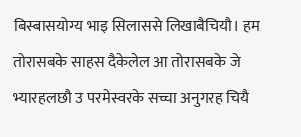बिस्बासयोग्य भाइ सिलाससे लिखाबैचियौ। हम तोरासबके साहस दैकेलेल आ तोरासबके जे भ्यारहलछौ उ परमेस्वरके सच्चा अनुगरह चियै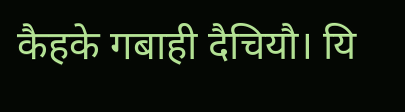कैहके गबाही दैचियौ। यि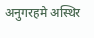अनुगरहमे अस्थिर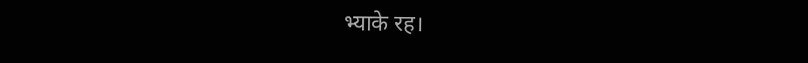भ्याके रह।